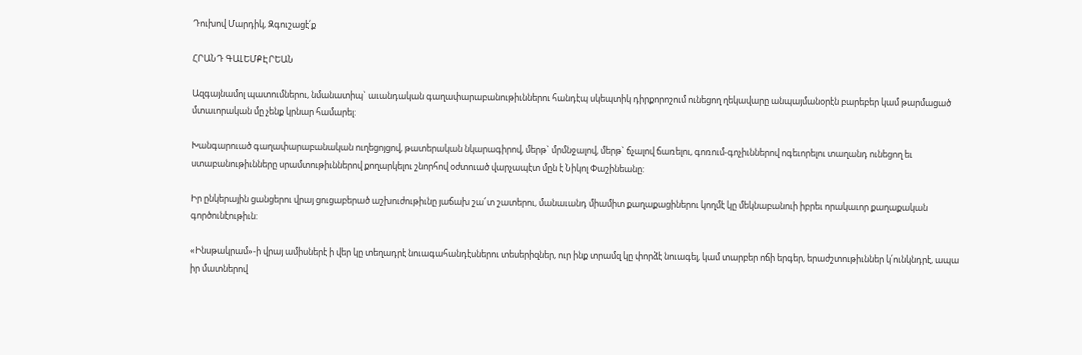Դուխով Մարդիկ, Զգուշացէ՛ք

ՀՐԱՆԴ ԳԱԼԵՄՔԷՐԵԱՆ

Ազգայնամոլ պատումներու, նմանատիպ` աւանդական գաղափարաբանութիւններու հանդէպ սկեպտիկ դիրքորոշում ունեցող ղեկավարը անպայմանօրէն բարեբեր կամ թարմացած մտաւորական մը չենք կրնար համարել:

Խանգարուած գաղափարաբանական ուղեցոյցով, թատերական նկարագիրով, մերթ` մրմնջալով, մերթ` ճչալով ճառելու, գոռում-գոչիւններով ոգեւորելու տաղանդ ունեցող եւ ստաբանութիւնները սրամտութիւններով քողարկելու շնորհով օժտուած վարչապէտ մըն է Նիկոլ Փաշինեանը:

Իր ընկերային ցանցերու վրայ ցուցաբերած աշխուժութիւնը յաճախ շա՜տ շատերու, մանաւանդ միամիտ քաղաքացիներու կողմէ կը մեկնաբանուի իբրեւ որակաւոր քաղաքական գործունէութիւն:

«Ինսթակրամ»-ի վրայ ամիսներէ ի վեր կը տեղադրէ նուագահանդէսներու տեսերիզներ, ուր ինք տրամզ կը փորձէ նուագել, կամ տարբեր ոճի երգեր, երաժշտութիւններ կ՛ունկնդրէ, ապա իր մատներով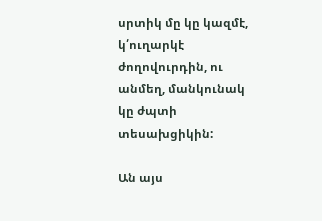սրտիկ մը կը կազմէ, կ՛ուղարկէ ժողովուրդին, ու անմեղ, մանկունակ կը ժպտի տեսախցիկին:

Ան այս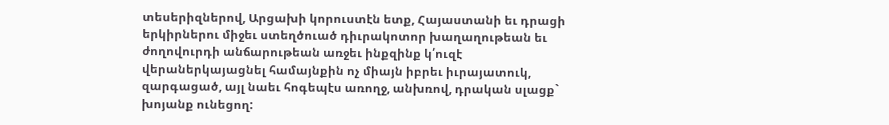տեսերիզներով, Արցախի կորուստէն ետք, Հայաստանի եւ դրացի երկիրներու միջեւ ստեղծուած դիւրակոտոր խաղաղութեան եւ ժողովուրդի անճարութեան առջեւ ինքզինք կ՛ուզէ վերաներկայացնել համայնքին ոչ միայն իբրեւ իւրայատուկ, զարգացած, այլ նաեւ հոգեպէս առողջ, անխռով, դրական սլացք` խոյանք ունեցող: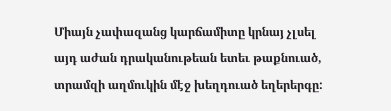Միայն չափազանց կարճամիտը կրնայ չլսել այդ աժան դրականութեան ետեւ թաքնուած, տրամզի աղմուկին մէջ խեղդուած եղերերգը: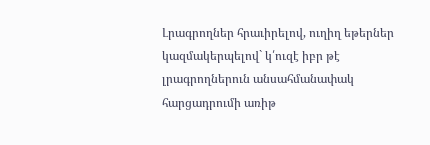Լրագրողներ հրաւիրելով, ուղիղ եթերներ կազմակերպելով` կ՛ուզէ իբր թէ լրագրողներուն անսահմանափակ հարցադրումի առիթ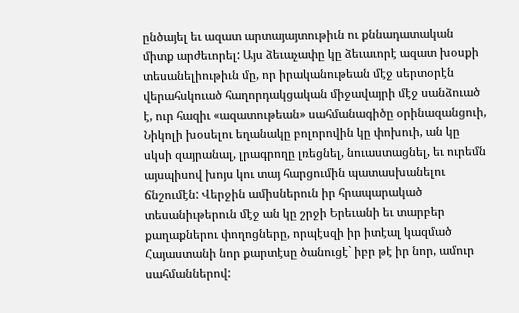ընծայել եւ ազատ արտայայտութիւն ու քննադատական միտք արժեւորել: Այս ձեւաչափը կը ձեւաւորէ ազատ խօսքի տեսանելիութիւն մը, որ իրականութեան մէջ սերտօրէն վերահսկուած հաղորդակցական միջավայրի մէջ սանձուած է, ուր հազիւ «ազատութեան» սահմանագիծը օրինազանցուի, Նիկոլի խօսելու եղանակը բոլորովին կը փոխուի, ան կը սկսի զայրանալ, լրագրողը լռեցնել, նուաստացնել, եւ ուրեմն այսպիսով խոյս կու տայ հարցումին պատասխանելու ճնշումէն: Վերջին ամիսներուն իր հրապարակած տեսանիւթերուն մէջ ան կը շրջի Երեւանի եւ տարբեր քաղաքներու փողոցները, որպէսզի իր իտէալ կազմած Հայաստանի նոր քարտէսը ծանուցէ` իբր թէ իր նոր, ամուր սահմաններով: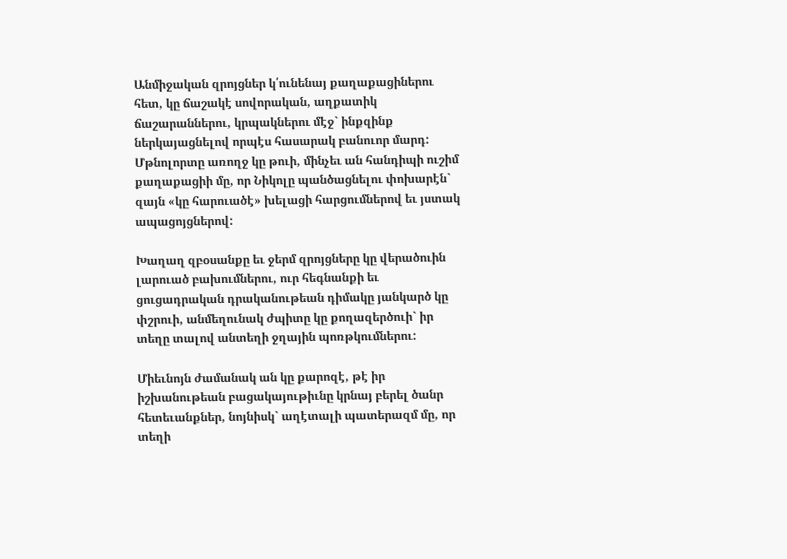Անմիջական զրոյցներ կ՛ունենայ քաղաքացիներու հետ, կը ճաշակէ սովորական, աղքատիկ ճաշարաններու, կրպակներու մէջ` ինքզինք ներկայացնելով որպէս հասարակ բանուոր մարդ: Մթնոլորտը առողջ կը թուի, մինչեւ ան հանդիպի ուշիմ քաղաքացիի մը, որ Նիկոլը պանծացնելու փոխարէն` զայն «կը հարուածէ» խելացի հարցումներով եւ յստակ ապացոյցներով:

Խաղաղ զբօսանքը եւ ջերմ զրոյցները կը վերածուին լարուած բախումներու, ուր հեգնանքի եւ ցուցադրական դրականութեան դիմակը յանկարծ կը փշրուի, անմեղունակ ժպիտը կը քողազերծուի` իր տեղը տալով անտեղի ջղային պոռթկումներու:

Միեւնոյն ժամանակ ան կը քարոզէ, թէ իր իշխանութեան բացակայութիւնը կրնայ բերել ծանր հետեւանքներ, նոյնիսկ` աղէտալի պատերազմ մը, որ տեղի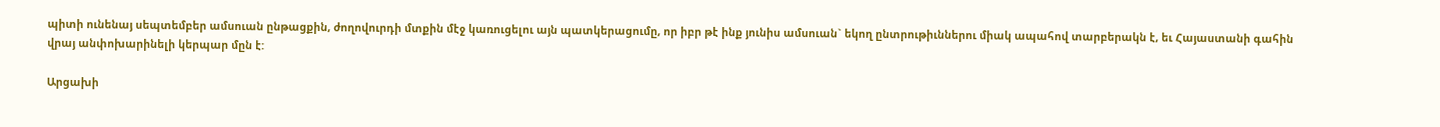պիտի ունենայ սեպտեմբեր ամսուան ընթացքին, ժողովուրդի մտքին մէջ կառուցելու այն պատկերացումը, որ իբր թէ ինք յունիս ամսուան` եկող ընտրութիւններու միակ ապահով տարբերակն է, եւ Հայաստանի գահին վրայ անփոխարինելի կերպար մըն է:

Արցախի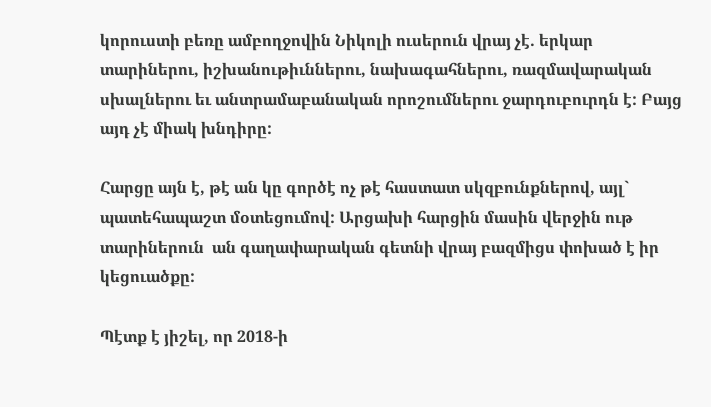կորուստի բեռը ամբողջովին Նիկոլի ուսերուն վրայ չէ. երկար տարիներու, իշխանութիւններու, նախագահներու, ռազմավարական սխալներու եւ անտրամաբանական որոշումներու ջարդուբուրդն է: Բայց այդ չէ միակ խնդիրը:

Հարցը այն է, թէ ան կը գործէ ոչ թէ հաստատ սկզբունքներով, այլ` պատեհապաշտ մօտեցումով: Արցախի հարցին մասին վերջին ութ տարիներուն  ան գաղափարական գետնի վրայ բազմիցս փոխած է իր կեցուածքը:

Պէտք է յիշել, որ 2018-ի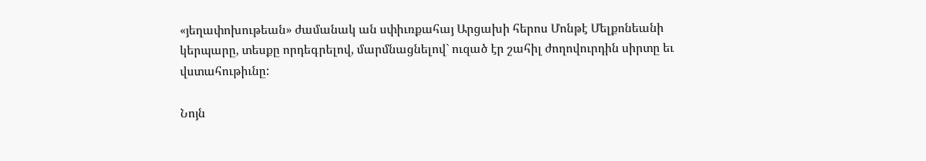«յեղափոխութեան» ժամանակ ան սփիւռքահայ Արցախի հերոս Մոնթէ Մելքոնեանի կերպարը, տեսքը որդեգրելով, մարմնացնելով` ուզած էր շահիլ ժողովուրդին սիրտը եւ վստահութիւնը:

Նոյն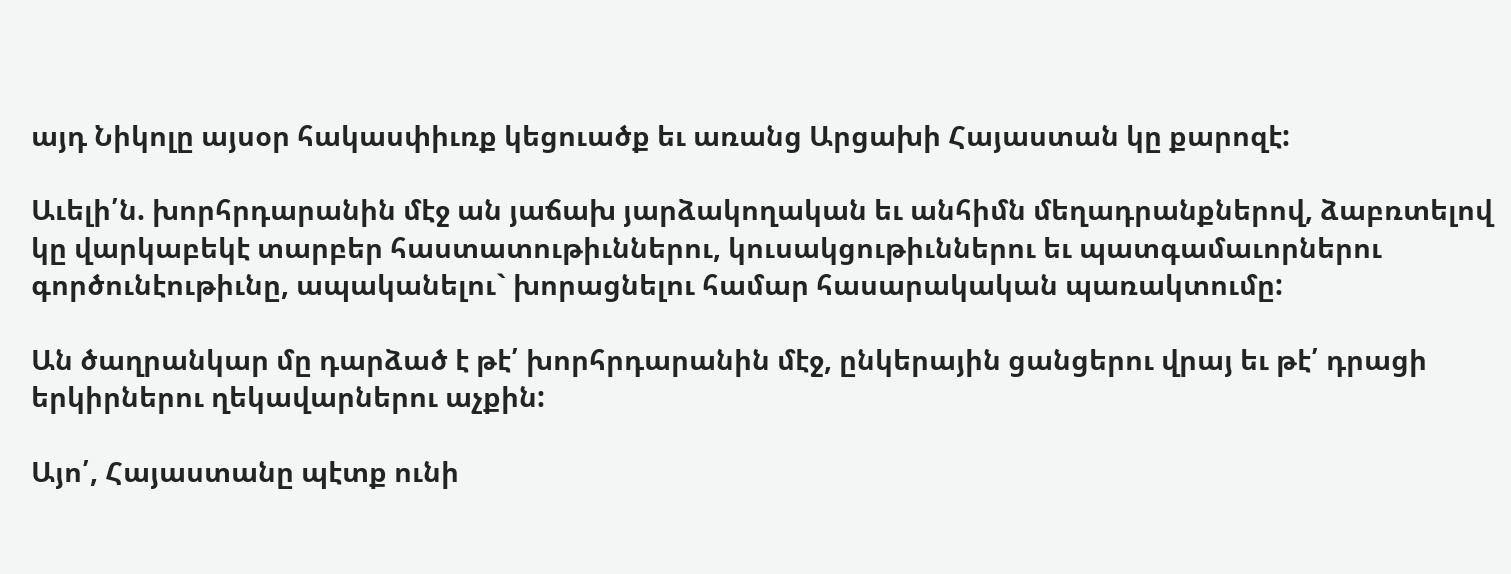այդ Նիկոլը այսօր հակասփիւռք կեցուածք եւ առանց Արցախի Հայաստան կը քարոզէ:

Աւելի՛ն. խորհրդարանին մէջ ան յաճախ յարձակողական եւ անհիմն մեղադրանքներով, ձաբռտելով կը վարկաբեկէ տարբեր հաստատութիւններու, կուսակցութիւններու եւ պատգամաւորներու գործունէութիւնը, ապականելու` խորացնելու համար հասարակական պառակտումը:

Ան ծաղրանկար մը դարձած է թէ՛ խորհրդարանին մէջ, ընկերային ցանցերու վրայ եւ թէ՛ դրացի երկիրներու ղեկավարներու աչքին:

Այո՛, Հայաստանը պէտք ունի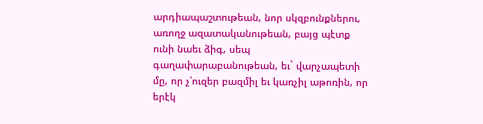արդիապաշտութեան, նոր սկզբունքներու, առողջ ազատականութեան, բայց պէտք ունի նաեւ ձիգ, սեպ գաղափարաբանութեան, եւ` վարչապետի մը, որ չ՛ուզեր բազմիլ եւ կառչիլ աթոռին, որ երէկ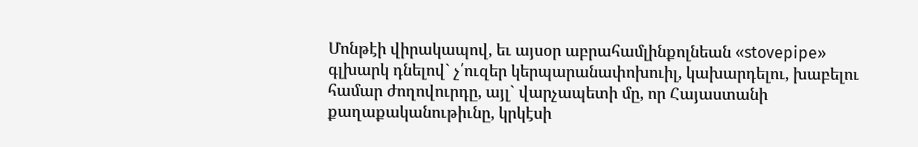Մոնթէի վիրակապով, եւ այսօր աբրահամլինքոլնեան «stovepipe» գլխարկ դնելով` չ՛ուզեր կերպարանափոխուիլ, կախարդելու, խաբելու համար ժողովուրդը, այլ` վարչապետի մը, որ Հայաստանի քաղաքականութիւնը, կրկէսի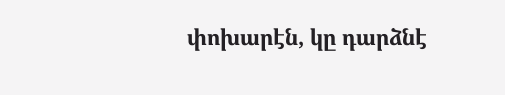փոխարէն, կը դարձնէ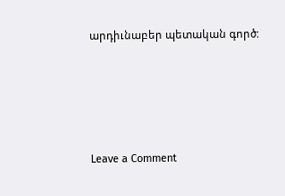արդիւնաբեր պետական գործ:





Leave a Comment